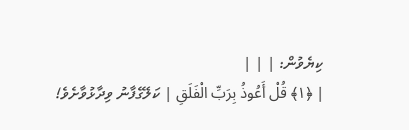ކިޔެވުން: | | |
| ﴿١﴾ قُلْ أَعُوذُ بِرَبِّ الْفَلَقِ | ކަލޭގެފާނު ވިދާޅުވާށެވެ!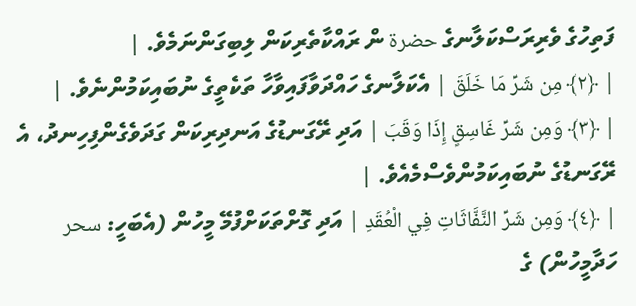ފަތިހުގެ ވެރިރަސްކަލާނގެ حضرة ން ރައްކާތެރިކަން ލިބިގަންނަމެވެ. |
| ﴿٢﴾ مِن شَرِّ مَا خَلَقَ | އެކަލާނގެ ހައްދަވާފައިވާހާ ތަކެތީގެ ނުބައިކަމުންނެވެ. |
| ﴿٣﴾ وَمِن شَرِّ غَاسِقٍ إِذَا وَقَبَ | އަދި ރޭގަނޑުގެ އަނދިރިކަން ގަދަވެގެންފިހިނދު، އެ ރޭގަނޑުގެ ނުބައިކަމުންވެސްމެއެވެ. |
| ﴿٤﴾ وَمِن شَرِّ النَّفَّاثَاتِ فِي الْعُقَدِ | އަދި ގޮށްތަކަށްފުމޭ މީހުން (އެބަހީ: سحر ހަދާމީހުން) ގެ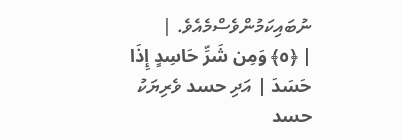ނުބައިކަމުންވެސްމެއެވެ. |
| ﴿٥﴾ وَمِن شَرِّ حَاسِدٍ إِذَا حَسَدَ | އަދި حسد ވެރިޔަކު حسد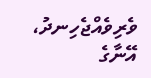ވެރިވެއްޖެހިނދު، އޭނާގެ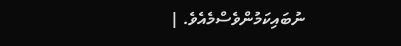ނުބައިކަމުންވެސްމެއެވެ. |